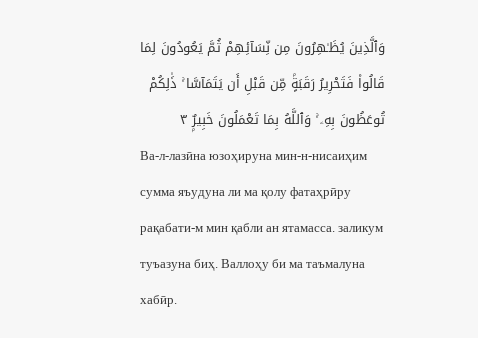وَٱلَّذِينَ يُظَـٰهِرُونَ مِن نِّسَآئِهِمْ ثُمَّ يَعُودُونَ لِمَا قَالُوا۟ فَتَحْرِيرُ رَقَبَةٍۢ مِّن قَبْلِ أَن يَتَمَآسَّا ۚ ذَٰلِكُمْ تُوعَظُونَ بِهِۦ ۚ وَٱللَّهُ بِمَا تَعْمَلُونَ خَبِيرٌۭ ٣
Ва-л-лазӣна юзоҳируна мин-н-нисаиҳим сумма яъудуна ли ма қолу фатаҳрӣру рақабати-м мин қабли ан ятамасса. заликум туъазуна биҳ. Валлоҳу би ма таъмалуна хабӣр.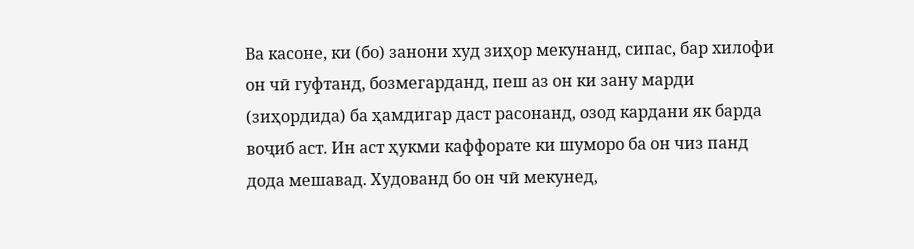Ва касоне, ки (бо) занони худ зиҳор мекунанд, сипас, бар хилофи он чӣ гуфтанд, бозмегарданд, пеш аз он ки зану марди (зиҳордида) ба ҳамдигар даст расонанд, озод кардани як барда воҷиб аст. Ин аст ҳукми каффорате ки шуморо ба он чиз панд дода мешавад. Худованд бо он чӣ мекунед,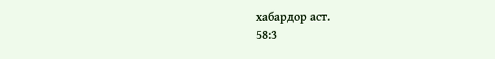хабардор аст.
58:3